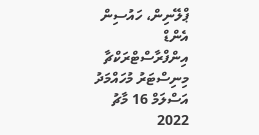ޕްލޭނިން، ހައުސިން އެންޑް އިންފްރާސްޓްރަކްޗާ މިނިސްޓަރު މުހައްމަދު އަސްލަމް 16 މާޗު 2022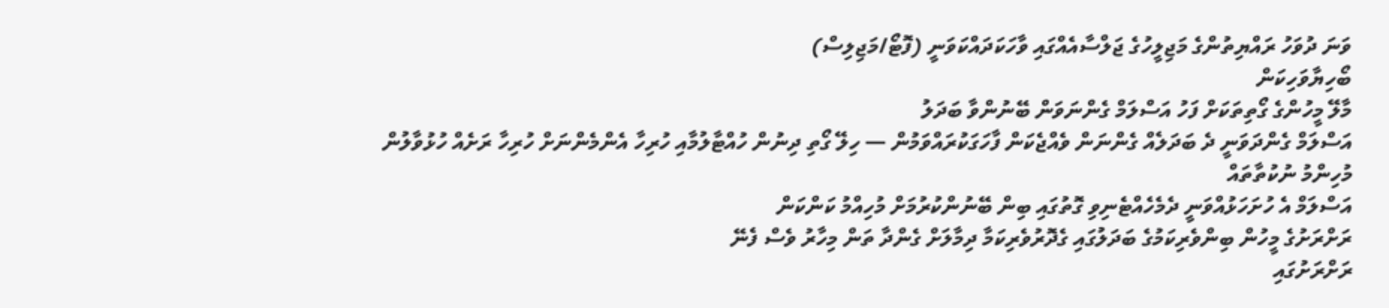ވަނަ ދުވަހު ރައްޔިތުންގެ މަޖިލީހުގެ ޖަލްސާއެއްގައި ވާހަކަދައްކަވަނީ (ފޮޓޯ/މަޖިލިސް)
ބޯހިޔާވަހިކަން
މާލޭ މީހުންގެ ގޯތިތަކަށް ފަހު އަސްލަމް ގެންނަވަން ބޭނުންވާ ބަދަލު
އަސްލަމް ގެންދަވަނީ ދެ ބަދަލެއް ގެންނަން ވެއްޖެކަން ފާހަގަކުރައްވަމުން — ހިލޭ ގޯތި ދިނުން ހުއްޓާލުމާއި ހުރިހާ އެންމެންނަށް ހުރިހާ ރަށެއް ހުޅުވާލުން
މުހިންމު ނުކުތާތައް
އަސްލަމް އެ ހުށަހަޅުއްވަނީ ދެމެހެއްޓެނިވި ގޮތުގައި ބިން ބޭނުންކުރުމަށް މުހިއްމު ކަންކަން
ރަށްރަށުގެ މީހުން ބިންވެރިކަމުގެ ބަދަލުގައި ގެދޮރުވެރިކަމާ ދިމާލަށް ގެންދާ ތަން މިހާރު ވެސް ފެނޭ
ރަށްރަށުގައި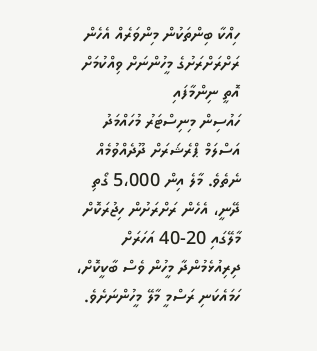ހިއްކާ ބިންތަކުން މިންވަރެއް އެހެން ރަށްރަށްރަށުގެ މީހުންނަށް ވިއްކުމަށް އޮތީ ނިންމާފައި
ހައުސިން މިނިސްޓަރު މުހައްމަދު އަސްލަމް ޕްރެޝަރަށް ދޫދެއްވުމެއް ނެތެވެ. މާލެ އިން 5،000 ގޯތި ދޭނީ، އެހެން ރަށްރަށުން ހިޖުރަކޮށް މާލޭގައި 20-40 އަހަރަށް ދިރިއުޅެމުންދާ މީހުން ވެސް ބާކީކޮށް، ހަމައެކަނި ރަސްމީ މާލޭ މީހުންނަށެވެ.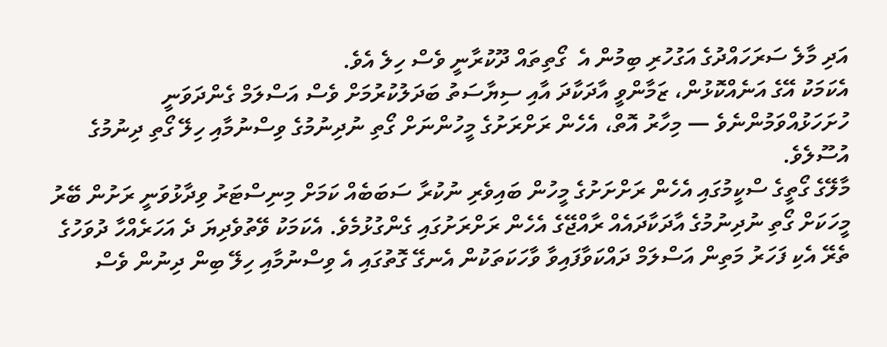އަދި މާލެ ސަރަހައްދުގެ އަގުހުރި ބިމުން އެ  ގޯތިތައް ދޫކުރާނީ ވެސް ހިލެ އެވެ.
އެކަމަކު އޭގެ އަނެއްކޮޅުން، ޒަމާންވީ އާދަކާދަ އާއި ސިޔާސަތު ބަދަލުކުރުމަށް ވެސް އަސްލަމް ގެންދަވަނީ ހުށަހަޅުއްވަމުންނެވެ — މިހާރު އޮތް، އެހެން ރަށްރަށުގެ މީހުންނަށް ގޯތި ނުދިނުމުގެ ވިސްނުމާއި ހިލޭ ގޯތި ދިނުމުގެ އުސޫލެވެ.
މާލޭގެ ގޯތީގެ ސްކީމުގައި އެހެން ރަށްށަށުގެ މީހުން ބައިވެރި ނުކުރާ ސަބަބެއް ކަމަށް މިނިސްޓަރު ވިދާޅުވަނީ ރަށުން ބޭރު މީހަކަށް ގޯތި ނުދިނުމުގެ އާދަކާދައެއް ރާއްޖޭގެ އެހެން ރަށްރަށުގައި ގެންގުޅުމެވެ. އެކަމަކު ވޭތުވެދިޔަ ދެ އަހަރެއްހާ ދުވަހުގެ ތެރޭ އެކި ފަހަރު މަތިން އަސްލަމް ދައްކަވާފައިވާ ވާހަކަތަކުން އެނގޭ ގޮތުގައި އެ ވިސްނުމާއި ހިލޭ ބިން ދިނުން ވެސް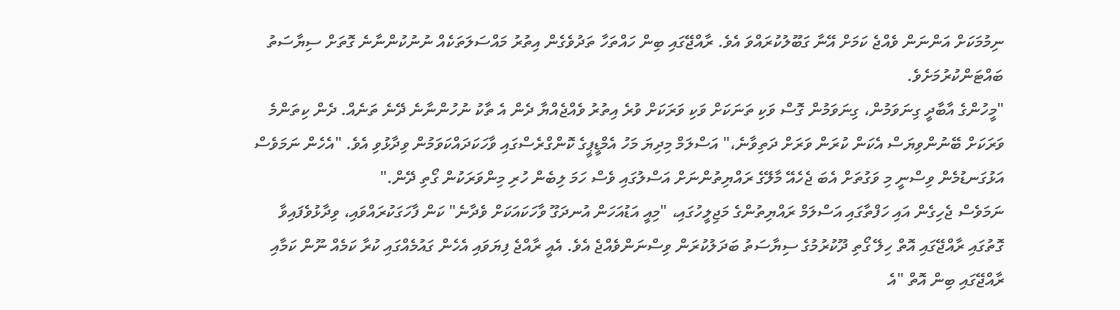ނިމުމަކަށް އަންނަން ވެއްޖެ ކަމަށް އޭނާ ގަބޫލުކުރައްވަ އެވެ. ރާއްޖޭގައި ބިން ހައްތަހާ ތަދުވެގެން އިތުރު މައްސަލަތަކެއް ނުނުކުންނާނެ ގޮތަށް ސިޔާސަތު ބައްޓަންކުރުމަށެވެ.
"މީހުންގެ އާބާދީ ގިނަވަމުން، ގިނަވަމުން ގޮސް ވަކި ތަނަކަށް ވަކި ވަރަކަށް ވުރެ އިތުރު ވެއްޖެއްޔާ ދެން އެ ތާކު ނުހުންނާނެ ދޭނެ ތަނެއް. ދެން ކިތަންމެ ވަރަކަށް ބޭނުންވިޔަސް އެކަން ކުރަން ވަރަށް ދަތިވާނެ،" އަސްލަމް މިދިޔަ މަހު އެމްޑީޕީގެ ކޮންގްރެސްގައި ވާހަކަދައްކަވަމުން ވިދާޅުވި އެވެ. "އެހެން ނަމަވެސް އަޅުގަނޑުމެން ވިސްނީ މި ވަގުތަށް އެބަ ޖެހެއޭ މާލޭގެ ރައްޔިތުންނަށް އަސްލުގައި ވެސް ހަމަ ލިބެން ހުރި މިންވަރަކުން ގޯތި ދޭން."
ނަމަވެސް ޖެހިގެން އައި ހަފްތާގައި އަސްލަމް ރައްޔިތުންގެ މަޖިލީހުގައި، "މިއީ އަޑުއަހަން އުނދަގޫ ވާހަކައަކަށް ވެދާނެ" ކަން ފާހަގަކުރައްވައި، ވިދާޅުވެފައިވާ ގޮތުގައި ރާއްޖޭގައި އޮތް ހިލޭ ގޯތި ދޫކުރުމުގެ ސިޔާސަތު ބަދަލުކުރަން ވިސްނަންވެއްޖެ އެވެ. އެއީ ރާއްޖެ ފިޔަވައި އެހެން ގައުމެއްގައި ކުރާ ކަމެއް ނޫން ކަމާއި ރާއްޖޭގައި ބިން އޮތް "އެ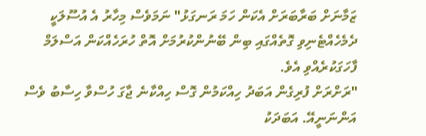ޒަމާނަށް ބަރާބަރަށް އެކަން ހަމަ ރަނގަޅު" ނަމަވެސް މިހާރު އެ އުސޫލަކީ ދެމެހެއްޓެނިވި ގޮތެއްގައި ބިން ބޭނުންކުރުމަށް އޮތް ހުރަހެއްކަން އަސްލަމް ފާހަގަކުރެއްވި އެވެ.
"ރަށްރަށް ފުރިގެން އަބަދު ހިއްކަމުން ގޮސް ހިއްކާނެ ޖާގަ ހުސްވާ ހިސާބު ވެސް އަންނަނީއޭ. އަބަދަކު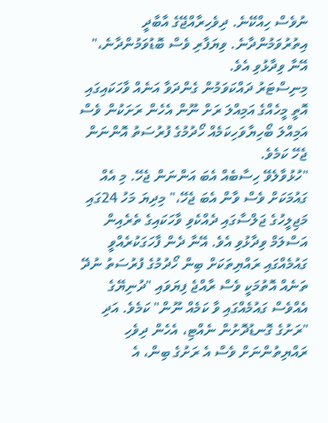ނުވެސް ހިއްކޭނެ. ދިވެހިރާއްޖޭގެ އާބާދީ އިތުރުވަމުންދާނެ. ވިޔަފާރި ވެސް ބޮޑުވަމުންދާނެ،" އޭނާ ވިދާޅުވި އެވެ.
މިނިސްޓަރު ދައްކަވަމުން ގެންދަވާ އަނެއް ވާހަކައިގައި އޮތީ މީހެއްގެ އަމިއްލަ ރަށް ނޫން އެހެން ރަށަކުން ވެސް އަމިއްލަ ބޯހިޔާވަހިކަމެއް ހޯދުމުގެ ފުރުސަތު އޮންނަން ޖެހޭ ކަމެވެ.
"ހުޅުވާލެވޭ ހިސާބެއް އެބަ އަންނަން ޖެހޭ. މި އެއް ގައުމަކަށް ވެސް ވާން އެބަ ޖެހޭ،" މިދިޔަ މަހު 24ގައި މަޖިލީހުގެ ޖަލްސާގައި ދެއްކެވި ވާހަކައިގެ ތެރެއިން އަސްލަމް ވިދާޅުވި އެވެ. އޭނާ ދެން ފާހަގަކުރެއްވީ ގައުމެއްގައި ރައްޔިތަކަށް ބިން ހޯދުމުގެ ފުރުސަތު ނުދޭ ތަނެއް އޮތުމަކީ ވެސް ރާއްޖެ ފިޔަވައި "ދުނިޔޭގެ އެއްވެސް ގައުމެއްގައި ވާ ކަމެއް ނޫން" ކަމެވެ. އަދި "ރަށުގެ ގޮނޑުދޮށުން ނެއްޓި، އެހެން ދިވެހި ރައްޔިތުންނަށް ވެސް އެ ރަށުގެ ބިން، އެ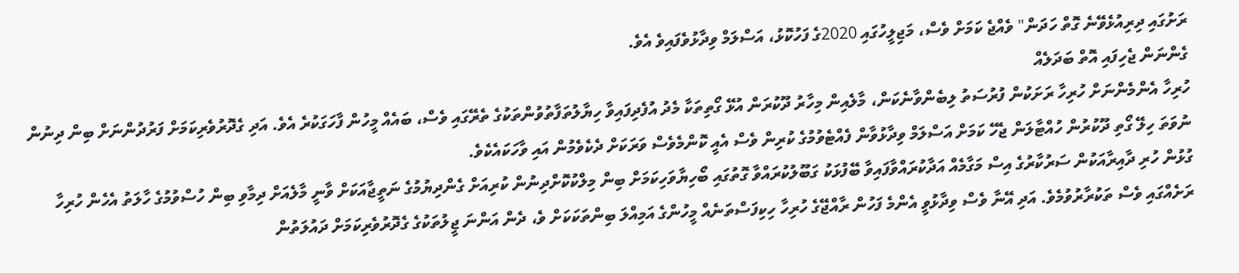ރަށުގައި ދިރިއުޅެވޭނެ ގޮތް ހަދަން" ވެއްޖެ ކަމަށް ވެސް، މަޖިލީހުގައި 2020ގެ ފަހުކޮޅު، އަސްލަމް ވިދާޅުވެފައިވެ އެވެ.
ގެންނަން ޖެހިފައި އޮތް ބަދަލެއް
ހުރިހާ އެންމެންނަށް ހުރިހާ ރަށަކުން ފުރުސަތު ލިބެންވާނެކަން، މާލެއިން މިހާރު ދޫކުރަން އުޅޭ ގޯތިތަކާ މެދު އުފެދިފައިވާ ހިޔާލުތަފާތުވުންތަކުގެ ތެރޭގައި ވެސް، ބައެއް މީހުން ފާހަގަކުރެ އެވެ. އަދި ގެދޮރުވެރިކަމަށް ފަރުދުންނަށް ބިން ދިނުން ނުވަތަ ހިލޭ ގޯތި ދޫކުރުން ހުއްޓާލަން ޖެހޭ ކަމަށް އަސްލަމް ވިދާޅުވާން ފެއްޓެވުމުގެ ކުރިން ވެސް އެއީ ކޮންމެވެސް ވަރަކަށް ދެކެވެމުން އައި ވާހަކައެކެވެ.
ގުޅުން ހުރި ދާއިރާއަކުން ސަރުކާރުގެ އިސް މަގާމެއް އަދާކުރައްވާފައިވާ ބޭފުޅަކު ގަބޫލުކުރައްވާ ގޮތުގައި ބޯހިޔާވަހިކަމަށް ބިން މިލްކުކޮށްދިނުން ކުރިއަށް ގެންދިޔުމުގެ ނަތީޖާއަކަށް ވާނީ މާލެއަށް ދިމާވި ބިން ހުސްވުމުގެ ހާލަތު އެހެން ހުރިހާ ރަށެއްގައި ވެސް ތަކުރާރުވުމެވެ. އަދި އޭނާ ވެސް ވިދާޅުވީ އެންމެ ފަހުން ރާއްޖޭގެ ހުރިހާ ހިކިފަސްތަނެއް މީހުންގެ އަމިއްލަ ބިންތަކަކަށް ވެ، ދެން އަންނަ ޖީލުތަކުގެ ގެދޮރުވެރިކަމަށް ދައުލަތުން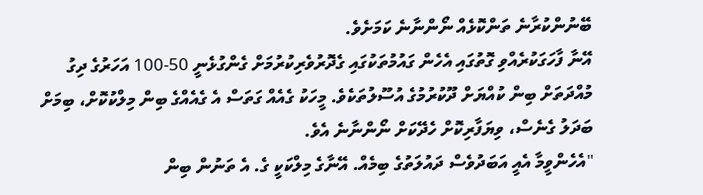ބޭނުންކުރާނެ ތަންކޮޅެއް ނޯންނާނެ ކަމަށެވެ.
އޭނާ ފާހަގަކުރެއްވި ގޮތުގައި އެހެން ގައުމުތަކުގައި ގެދޮރުވެރިކުރުމަށް ގެންގުޅެނީ 50-100 އަހަރުގެ ދިގު މުއްދަތަށް ބިން ކުއްޔަށް ދޫކުރުމުގެ އުސޫލުތަކެވެ. މީހަކު ގެއެއް ގަތަސް އެ ގެއެއްގެ ބިން މިލްކުކޮށް، ބިމަށް ބަދަލު ގެނެސް، ވިޔަފާރިކޮށް ހެދޭކަށް ނޯންނާނެ އެވެ.
"އެހެންވީމާ އެއީ އަބަދުވެސް ދައުލަތުގެ ބިމެއް. އޭނާގެ މިލްކަކީ ގެ. އެ ތަނުން ބިން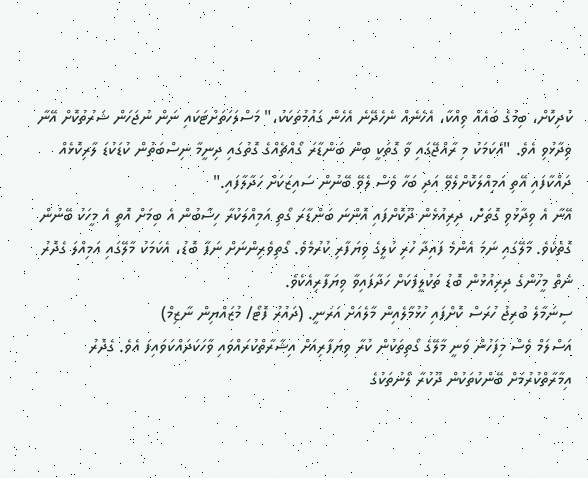ކުދިކޮށް، ބިމުގެ ބައެއް ވިއްކާ، އެހެނެއް ނެހެދޭނެ އެހެން ގައުމުތަކަކު،" މަސްލަހަތަށްޓަކައި ނަން ނުޖަހަން ޝަރުތުކޮށް އޭނާ ވިދާޅުވި އެވެ. "އެކަމަކު މި ރާއްޖޭގައި ވާ ގޮތަކީ ބިން ބަންޑާރަ ގޯއްޗެއްގެ ގޮތުގައި ދިނީމާ ނިސްބަތުން ކުޑަކުޑަ ލާރިކޮޅެއް ދައްކާފައި އޭތި އަމިއްލަކޮށްލެވޭ އަދި ބަހާ ވެސް ލެވޭ ބޭނުން ސައިޒަކަށް ހަދާލާފައި."
އޭނާ އެ ވިދާޅުވި ގޮތަށް، ދިރިއުޅެން ދޫކޮށްފައި އޮންނަ ބަންޑާރަ ގޯތި އަމިއްލަކުރާ ހިސާބުން އެ ބިމަށް އޮތީ އެ މީހަކު ބޭނުން ގޮތެކެވެ. މާލޭގައި ނަމަ އެންމެ ފައިދާ ހުރި ކުލީގެ ވިޔަފާރި ކުރުމެވެ. ގޯތިވެރިންނަށް ނަފާ ބޮޑު، އެކަމަކު މާލޭގައި އަމިއްލަ ގެދޮރު ނެތް މީހުންގެ ދިރިއުޅުން ބޮޑު ތަކުލީފަކަށް ހަދާފައިވާ ވިޔަފާރިއެކެވެ.
ސިނަމާލެ ބުރިޖު ހުރަސް ކޮށްފައި ހުޅުމާލެއިން މާލެއަށް އަރަނީ. (ދައުރު ފޮޓޯ/ މުޒައްޔިން ނާޒިމް)
އަސްލަމް ވެސް މިފަހުން ވަނީ މާލޭގެ ގޯތިތަކުން ކުރާ ވިޔަފާރިއަށް އިޝާރާތްކުރައްވައި ވާހަކަދައްކަވައިފަ އެވެ. ގެދޮރު އިމާރާތްކުރުމަށް ބޭންކުތަކުން ދޫކުރާ ލޯނުތަކުގެ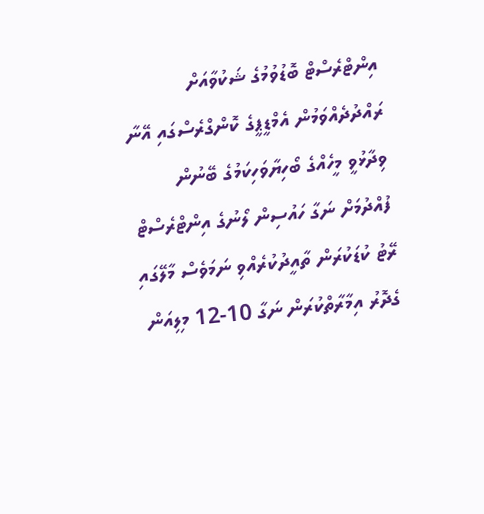އިންޓްރެސްޓް ބޮޑުވުމުގެ ޝަކުވާއަށް ރައްދުދެއްވަމުން އެމްޑީޕީގެ ކޮންގްރެސްގައި އޭނާ ވިދާޅުވީ މީހެއްގެ ބޯހިޔާވަހިކަމުގެ ބޭނުން ފުއްދުމަށް ނަގާ ހައުސިން ލޯނުގެ އިންޓްރެސްޓް ރޭޓު ކުޑަކުރަން ތާއީދުކުރެއްވި ނަމަވެސް މާލޭގައި ގެދޮރު އިމާރާތްކުރަން ނަގާ 10-12 މިލިއަން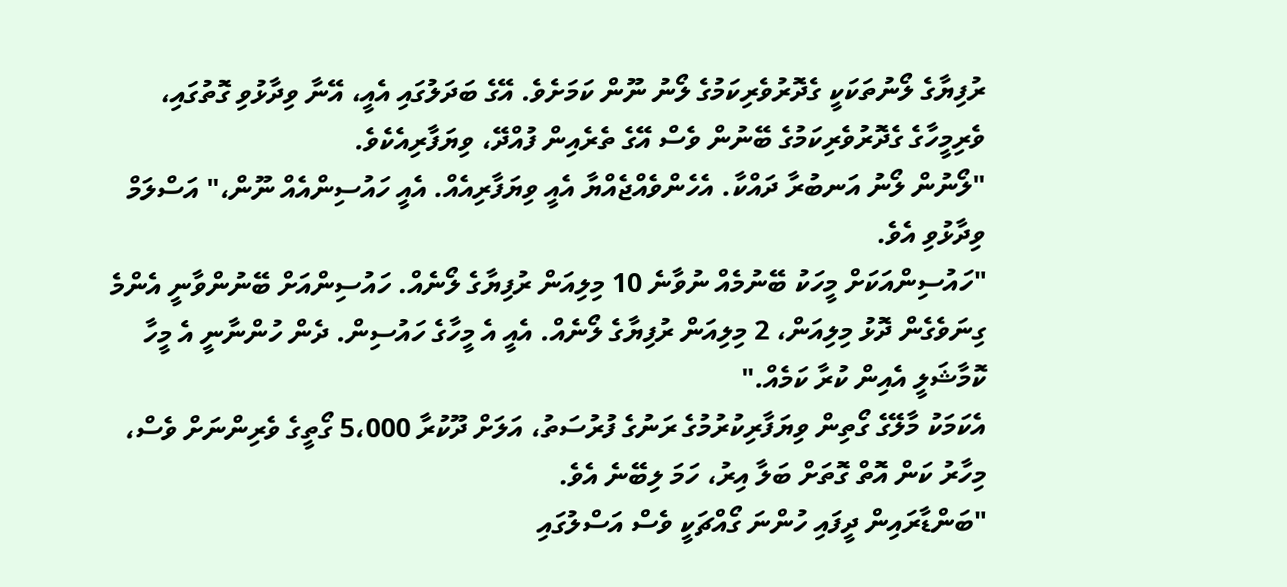ރުފިޔާގެ ލޯނުތަކަކީ ގެދޮރުވެރިކަމުގެ ލޯނު ނޫން ކަމަށެވެ. އޭގެ ބަދަލުގައި އެއީ، އޭނާ ވިދާޅުވި ގޮތުގައި، ވެރިމީހާގެ ގެދޮރުވެރިކަމުގެ ބޭނުން ވެސް އޭގެ ތެރެއިން ފުއްދޭ، ވިޔަފާރިއެކެވެ.
"ލޯނުން ލޯނު އަނބުރާ ދައްކާ. އެހެންވެއްޖެއްޔާ އެއީ ވިޔަފާރިއެއް. އެއީ ހައުސިންއެއް ނޫން،" އަސްލަމް ވިދާޅުވި އެވެ.
"ހައުސިންއަކަށް މީހަކު ބޭނުމެއް ނުވާނެ 10 މިލިއަން ރުފިޔާގެ ލޯނެއް. ހައުސިންއަށް ބޭނުންވާނީ އެންމެ ގިނަވެގެން ދޮޅު މިލިއަން، 2 މިލިއަން ރުފިޔާގެ ލޯނެއް. އެއީ އެ މީހާގެ ހައުސިން. ދެން ހުންނާނީ އެ މީހާ ކޮމާޝަލީ އެއިން ކުރާ ކަމެއް."
އެކަމަކު މާލޭގެ ގޯތިން ވިޔަފާރިކުރުމުގެ ރަނުގެ ފުރުސަތު، އަލަށް ދޫކުރާ 5،000 ގޯތީގެ ވެރިންނަށް ވެސް، މިހާރު ކަން އޮތް ގޮތަށް ބަލާ އިރު، ހަމަ ލިބޭނެ އެވެ.
"ބަންޑާރައިން ދީފައި ހުންނަ ގޯއްޗަކީ ވެސް އަސްލުގައި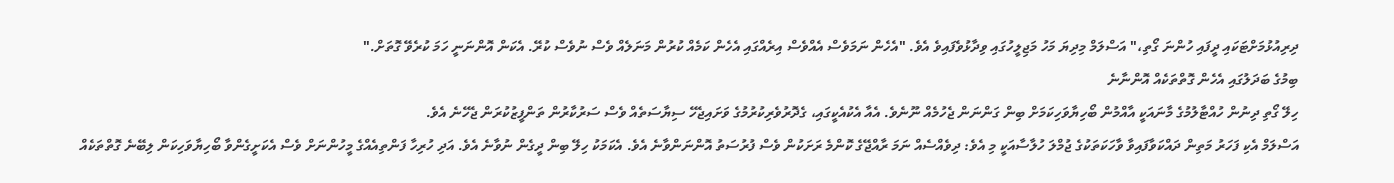ދިރިއުޅުމަށްޓަކައި ދީފައި ހުންނަ ގޯތި،" އަސްލަމް މިދިޔަ މަހު މަޖިލީހުގައި ވިދާޅުވެފައިވެ އެވެ. "އެހެން ނަމަވެސް އެއްވެސް އިރެއްގައި އެހެން ކަމެއް ކުރުން މަނަލެއް ވެސް ނުވެސް ކުރޭ. އެކަން އޮންނަނީ ހަމަ ކުރެވޭ ގޮތަށް."
ބިމުގެ ބަދަލުގައި އެހެން ގޮތްތަކެއް އޮންނާނެ
ހިލޭ ގޯތި ދިނުން ހުއްޓާލުމުގެ މާނައަކީ އާއްމުން ބޯހިޔާވަހިކަމަށް ބިން ގަންނަން ޖެހުމެއް ނޫނެވެ. އެއާ އެކުއެކީގައި، ގެދޮރުވެރިކުރުމުގެ ވަށައިޖެހޭ ސިޔާސަތެއް ވެސް ސަރުކާރުން ތަންފީޒުކުރަން ޖެހޭނެ އެވެ.
އަސްލަމް އެކި ފަހަރު މަތިން ދައްކަވާފައިވާ ވާހަކަތަކުގެ ޖުމްލަ ހުލާސާއަކީ މި އެވެ: ދިވެއްސެއް ނަމަ ރާއްޖޭގެ ކޮންމެ ރަށަކުން ވެސް ފުރުސަތު އޮންނަންވާނެ އެވެ. އެކަމަކު ހިލޭ ބިން ދީގެން ނުވާނެ އެވެ. އަދި ހުރިހާ ފަންތިއެއްގެ މީހުންނަށް ވެސް އެކަށީގެންވާ ބޯހިޔާވަހިކަން ލިބޭނެ ގޮތްތަކެއް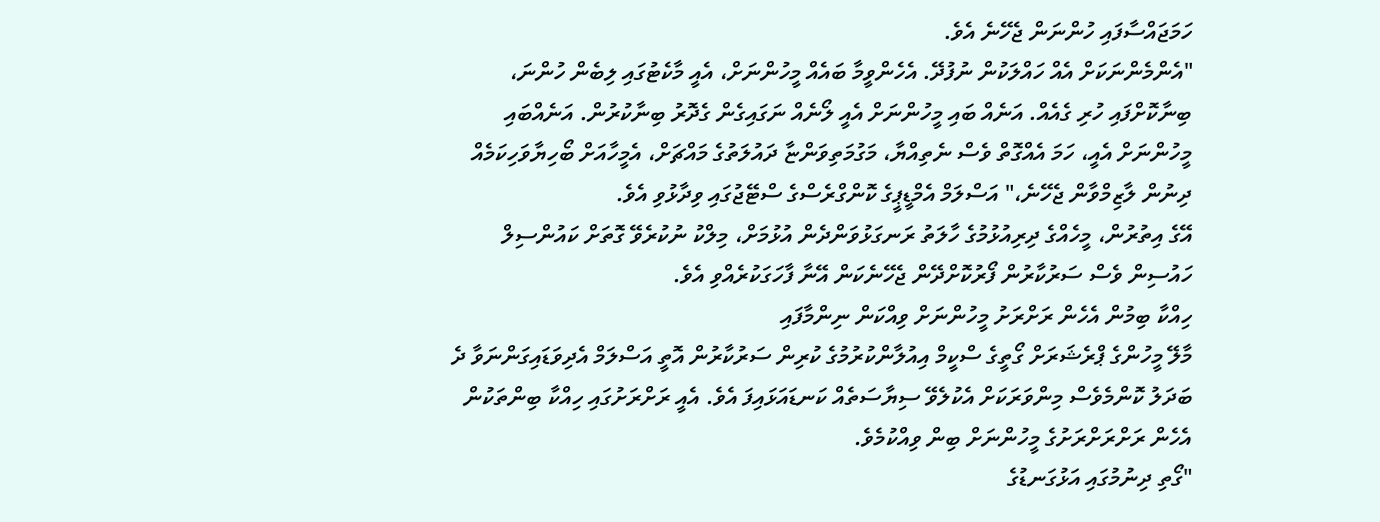ހަމަޖައްސާފައި ހުންނަން ޖެހޭނެ އެވެ.
"އެންމެންނަކަށް އެއް ހައްލަކުން ނުފުދޭ. އެހެންވީމާ ބައެއް މީހުންނަށް، އެއީ މާކެޓުގައި ލިބެން ހުންނަ، ބިނާކޮށްފައި ހުރި ގެއެއް. އަނެއް ބައި މީހުންނަށް އެއީ ލޯނެއް ނަގައިގެން ގެދޮރު ބިނާކުރުން. އަނެއްބައި މީހުންނަށް އެއީ، ހަމަ އެއްގޮތް ވެސް ނެތިއްޔާ، މަގުމަތިވަންޏާ ދައުލަތުގެ މައްޗަށް، އެމީހާއަށް ބޯހިޔާވަހިކަމެއް ދިނުން ލާޒިމްވާން ޖެހޭނެ،" އަސްލަމް އެމްޑީޕީގެ ކޮންގްރެސްގެ ސްޓޭޖުގައި ވިދާޅުވި އެވެ.
އޭގެ އިތުރުން، މީހެއްގެ ދިރިއުޅުމުގެ ހާލަތު ރަނގަޅުވަންދެން އުޅުމަށް، މިލްކު ނުކުރެވޭ ގޮތަށް ކައުންސިލް ހައުސިން ވެސް ސަރުކާރުން ފޯރުކޮށްދޭން ޖެހޭނެކަން އޭނާ ފާހަގަކުރެއްވި އެވެ.
ހިއްކާ ބިމުން އެހެން ރަށްރަށު މީހުންނަށް ވިއްކަން ނިންމާފައި
މާލޭ މީހުންގެ ޕްރެޝަރަށް ގޯތީގެ ސްކީމް އިއުލާންކުރުމުގެ ކުރިން ސަރުކާރުން އޮތީ އަސްލަމް އެދިވަޑައިގަންނަވާ ދެ ބަދަލު ކޮންމެވެސް މިންވަރަކަށް އެކުލެވޭ ސިޔާސަތެއް ކަނޑައަޅައިފަ އެވެ. އެއީ ރަށްރަށުގައި ހިއްކާ ބިންތަކުން އެހެން ރަށްރަށްރަށުގެ މީހުންނަށް ބިން ވިއްކުމެވެ.
"ގޯތި ދިނުމުގައި އަޅުގަނޑުގެ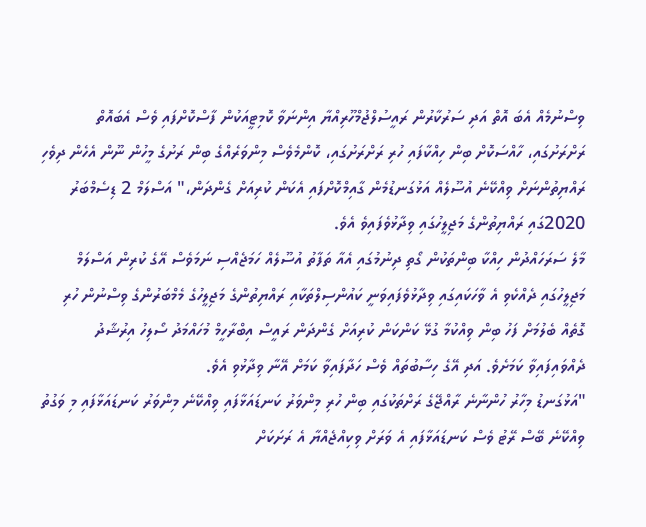ވިސްނުމެއް އެބަ އޮތް އަދި ސަރުކާރުން ރައީސުލްޖުމްހޫރިއްޔާ އިންނަވާ ކޮމިޓީއަކުން ފާސްކޮށްފައި ވެސް އެބައޮތް ރަށްރަށުގައި، ހާއްސަކޮށް ބިން ހިއްކާފައި ހުރި ރަށްރަށުގައި، ކޮންމެވެސް މިންވަރެއްގެ ބިން ރަށުގެ މީހުން ނޫން އެހެން ދިވެހި ރައްޔިތުންނަށް ވިއްކޭނެ އުސޫލެއް އަޅުގަނޑުމެން ގާއިމްކޮށްފައި އެކަން ކުރިއަށް ގެންދަން،" އަސްލަމް 2 ޑިސެމްބަރު 2020ގައި ރައްޔިތުންގެ މަޖިލީހުގައި ވިދާޅުވެފައިވެ އެވެ.
މާލެ ސަރަހައްދުން ހިއްކާ ބިންތަކުން ގޯތި ދިނުމުގައި އެއާ ތަފާތު އުސޫލެއް ހަމަޖެއްސި ނަމަވެސް އޭގެ ކުރިން އަސްލަމް މަޖިލީހުގައި ދެއްކެވި އެ ވާހަކައިގައި ވިދާޅުވެފައިވަނީ ކައުންސިލްތަކާއި ރައްޔިތުންގެ މަޖިލީހުގެ މެމްބަރުންގެ ވިސްނުން ހުރި ގޮތެއް ބެލުމަށް ފަހު ބިން ވިއްކުމާ ގުޅޭ ކަންކަން ކުރިއަށް ގެންދަން ރައީސް އިބްރާހީމް މުހައްމަދު ސޯލިހު އިރުޝާދު ދެއްވައިފައިވާ ކަމަށެވެ. އަދި އޭގެ ހިސާބުތައް ވެސް ހަދާފައިވާ ކަމަށް އޭނާ ވިދާޅުވި އެވެ.
"އަޅުގަނޑު މިހާރު ހުންނާނެ ރާއްޖޭގެ ރަށްތަކުގައި ބިން ހުރި މިންވަރު ކަނޑައަޅާފައި ވިއްކޭނެ މިންވަރު ކަނޑައަޅާފައި މި ވަގުތު ވިއްކޭނެ ބޭސް ރޭޓު ވެސް ކަނޑައަޅާފައި އެ ވަރަށް ވިކިއްޖެއްޔާ އެ ރަށަކަށް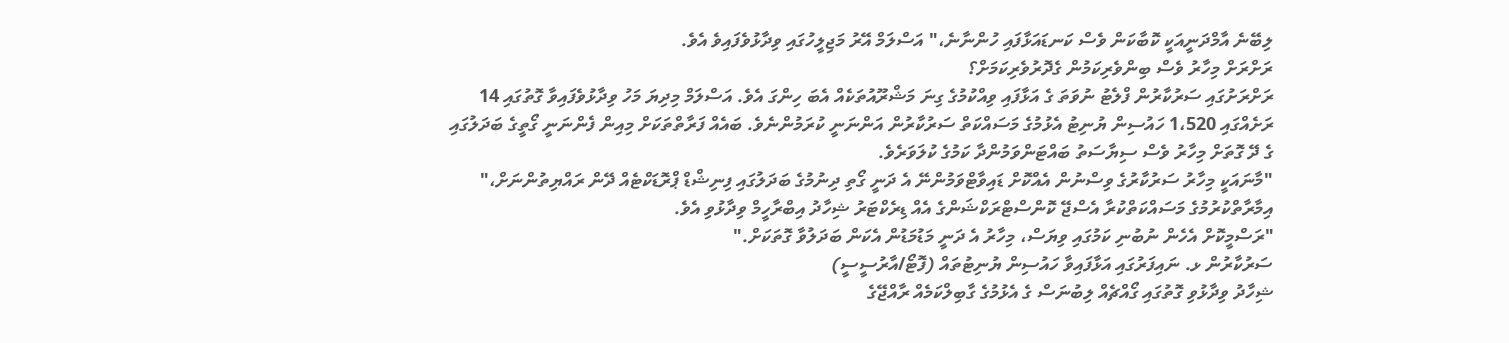ލިބޭނެ އާމްދަނީއަކީ ކޮބާކަން ވެސް ކަނޑައަޅާފައި ހުންނާނެ،" އަސްލަމް އޭރު މަޖިލީހުގައި ވިދާޅުވެފައިވެ އެވެ.
ރަށްރަށް މިހާރު ވެސް ބިންވެރިކަމުން ގެދޮރުވެރިކަމަށް؟
ރަށްރަށުގައި ސަރުކާރުން ފްލެޓު ނުވަތަ ގެ އަޅާފައި ވިއްކުމުގެ ގިނަ މަޝްރޫއުތަކެއް އެބަ ހިންގަ އެވެ. އަސްލަމް މިދިޔަ މަހު ވިދާޅުވެފައިވާ ގޮތުގައި 14 ރަށެއްގައި 1،520 ހައުސިން ޔުނިޓު އެޅުމުގެ މަސައްކަތް ސަރުކާރުން އަންނަނީ ކުރަމުންނެވެ. ބައެއް ފަރާތްތަކަށް މިއިން ފެންނަނީ ގޯތީގެ ބަދަލުގައި ގެ ދޭ ގޮތަށް މިހާރު ވެސް ސިޔާސަތު ބައްޓަންވަމުންދާ ކަމުގެ ކުލަވަރެވެ.
"މާނައަކީ މިހާރު ސަރުކާރުގެ ވިސްނުން އެއްކޮށް ޑައިވާޓްވަމުންނޭ އެ ދަނީ ގޯތި ދިނުމުގެ ބަދަލުގައި ފިނިޝްޑް ޕްރޮޑަކްޓެއް ދޭން ރައްޔިތުންނަށް،" އިމާރާތްކުރުމުގެ މަސައްކަތްކުރާ އެސްޖޭ ކޮންސްޓްރަކްޝަންގެ އެއް ޑިރެކްޓަރު ޝިހާދު އިބްރާހީމް ވިދާޅުވި އެވެ.
"ރަސްމީކޮށް އެހެން ނުބުނި ކަމުގައި ވިޔަސް، މިހާރު އެ ދަނީ މަޑުމަޑުން އެކަން ބަދަލުވާ ގޮތަކަށް."
ސަރުކާރުން ޅ. ނައިފަރުގައި އަޅާފައިވާ ހައުސިން ޔުނިޓުތައް (ފޮޓޯ/އާރުސީސީ)
ޝިހާދު ވިދާޅުވި ގޮތުގައި ގޯއްޗެއް ލިބުނަސް ގެ އެޅުމުގެ ގާބިލްކަމެއް ރާއްޖޭގެ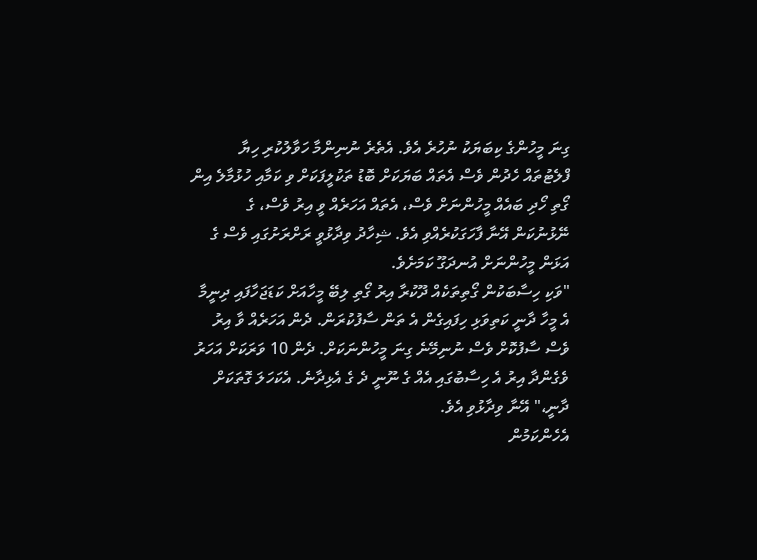ގިނަ މީހުންގެ ކިބަޔަކު ނުހުރެ އެވެ. އެތެރެ ނުނިންމާ ހަވާލުކުރި ހިޔާ ފްލެޓުތައް ހެދުން ވެސް އެތައް ބަޔަކަށް ބޮޑު ތަކުލީފަކަށް ވި ކަމާއި ހުޅުމާލެ އިން ގޯތި ހޯދި ބައެއް މީހުންނަށް ވެސް، އެތައް އަހަރެއް ވީ އިރު ވެސް، ގެ ނޭޅުނުކަން އޭނާ ފާހަގަކުރެއްވި އެވެ. ޝިހާދު ވިދާޅުވީ ރަށްރަށުގައި ވެސް ގެ އަޅަން މީހުންނަށް އުނދަގޫ ކަމަށެވެ.
"ވަކި ހިސާބަކުން ގޯތިތަކެއް ދޫކުރާ އިރު ގޯތި ލިބޭ މީހާއަށް ކަޑަޖަހާފައި ދިނީމާ އެ މީހާ ދާނީ ކަތިވަޅި ހިފައިގެން އެ ތަން ސާފުކުރަން. ދެން އަހަރެއް ވާ އިރު ވެސް ސާފުކޮށް ވެސް ނުނިމޭނެ ގިނަ މީހުންނަކަށް. ދެން 10 ވަރަކަށް އަހަރު ވެގެންދާ އިރު އެ ހިސާބުގައި އެއް ގެ ނޫނީ ދެ ގެ އެޅިދާނެ. އެކަހަލަ ގޮތަކަށް ދާނީ،" އޭނާ ވިދާޅުވި އެވެ.
އެހެންކަމުން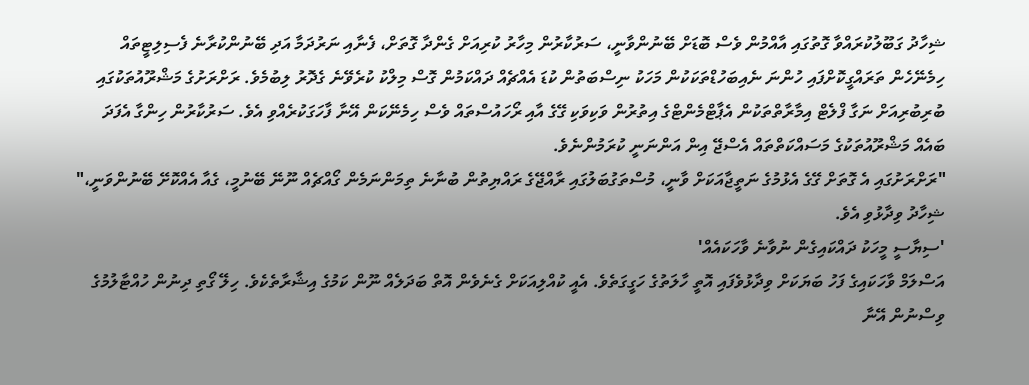ޝިހާދު ގަބޫލުކުރައްވާ ގޮތުގައި އާއްމުން ވެސް ބޮޑަށް ބޭނުންވާނީ، ސަރުކާރުން މިހާރު ކުރިއަށް ގެންދާ ގޮތަށް، ފެނާއި ނަރުދަމާ އަދި ބޭނުންކުރާނެ ފެސިލިޓީތައް ހިމެނޭހެން ތަރައްގީކޮށްފައި ހުންނަ ނެއިބަހުޑްތަކަކުން މަހަކު ނިސްބަތުން ކުޑަ އެއްޗެއް ދައްކަމުން ގޮސް މިލްކު ކުރެވޭނެ ގެދޮރު ލިބުމެވެ. ރަށްރަށުގެ މަޝްރޫއުތަކުގައި ބުރިބުރިއަށް ނަގާ ފްލެޓް އިމާރާތްތަކުން އެޕާޓްމެންޓްގެ އިތުރުން ވަކިވަކި ގޭގެ އާއި ރޯހައުސްތައް ވެސް ހިމެނޭކަން އޭނާ ފާހަގަކުރެއްވި އެވެ. ސަރުކާރުން ހިންގާ އެފަދަ ބައެއް މަޝްރޫއުތަކުގެ މަސައްކަތްތައް އެސްޖޭ އިން އަންނަނީ ކުރަމުންނެވެ.
"ރަށްރަށުގައި އެ ގޮތަށް ގޭގެ އެޅުމުގެ ނަތީޖާއަކަށް ވާނީ، މުސްތަގުބަލުގައި ރާއްޖޭގެ ރައްޔިތުން ބުނާނެ ތިމަންނަމެން ގޯއްޗެއް ނޫނޭ ބޭނުމީ، ގެއާ އެއްކޮށޭ ބޭނުންވަނީ،" ޝިހާދު ވިދާޅުވި އެވެ.
'ސިޔާސީ މީހަކު ދައްކައިގެން ނުވާނެ ވާހަކައެއް'
އަސްލަމް ވާހަކައިގެ ފަހު ބަޔަކަށް ވިދާޅުވެފައި އޮތީ ހާލަތުގެ ހަގީގަތެވެ. އެއީ ކުއްލިއަކަށް ގެނެވެން އޮތް ބަދަލެއް ނޫން ކަމުގެ އިޝާރާތެކެވެ. ހިލޭ ގޯތި ދިނުން ހުއްޓާލުމުގެ ވިސްނުން އޭނާ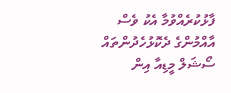ފާޅުކުރެއްވުމާ އެކު ވެސް އާއްމުންގެ ދެކޮޅުހެދުންތައް ސޯޝަލް މީޑިއާ އިން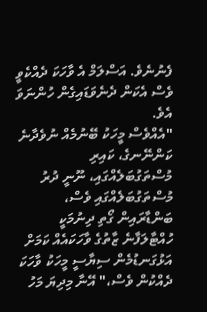ފެނުނެވެ. އަސްލަމް އެ ވާހަކަ ދެއްކެވީ ވެސް އެކަން ދެނެވަޑައިގެން ހުންނަވަ އެވެ.
"އެއްވެސް މީހަކު ބޭނުމެއް ނުވެދާނެ ކަންނޭނގެ، ކައިރި މުސްތަގުބަލެއްގައި، ނޫނީ ދުރު މުސްތަގުބަލެއްގައި ވެސް، ބަންޑާރައިން ގޯތި ދިނުމަކީ ހުއްޓާލަފާނެ ޒާތުގެ ވާހަކައެއް ކަމަށް އަޅުގަނޑުމެން ސިޔާސީ މީހަކު ވާހަކަ ދެއްކުން ވެސް،" އޭނާ މިދިޔަ މަހު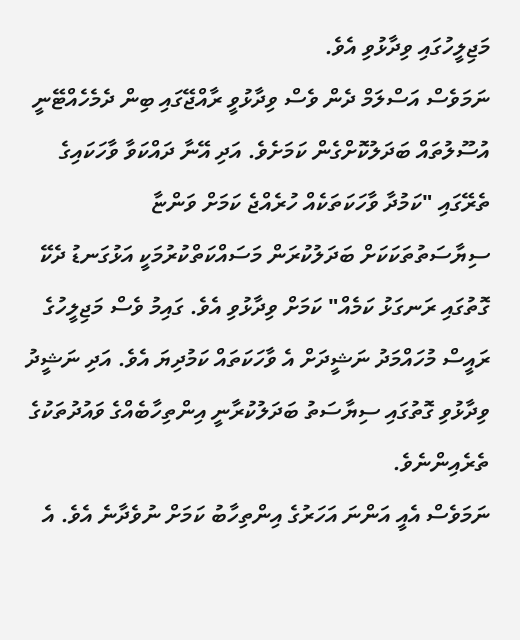މަޖިލީހުގައި ވިދާޅުވި އެވެ.
ނަމަވެސް އަސްލަމް ދެން ވެސް ވިދާޅުވީ ރާއްޖޭގައި ބިން ދެމެހެއްޓޭނީ އުސޫލުތައް ބަދަލުކޮށްގެން ކަމަށެވެ. އަދި އޭނާ ދައްކަވާ ވާހަކައިގެ ތެރޭގައި "ކަމުދާ ވާހަކަތަކެއް ހުރެއްޖެ ކަމަށް ވަންޏާ ސިޔާސަތުތަކަކަށް ބަދަލުކުރަން މަސައްކަތްކުރުމަކީ އަޅުގަނޑު ދެކޭ ގޮތުގައި ރަނގަޅު ކަމެއް" ކަމަށް ވިދާޅުވި އެވެ. ގައިމު ވެސް މަޖިލީހުގެ ރައީސް މުހައްމަދު ނަޝީދަށް އެ ވާހަކަތައް ކަމުދިޔަ އެވެ. އަދި ނަޝީދު ވިދާޅުވި ގޮތުގައި ސިޔާސަތު ބަދަލުކުރާނީ އިންތިހާބެއްގެ ވައުދުތަކުގެ ތެރެއިންނެވެ.
ނަމަވެސް އެއީ އަންނަ އަހަރުގެ އިންތިހާބު ކަމަށް ނުވެދާނެ އެވެ. އެ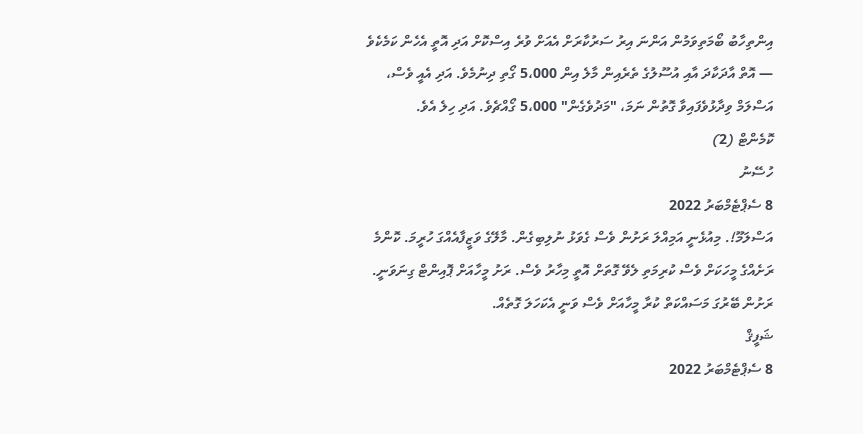އިންތިހާބު ބޯމަތިވަމުން އަންނަ އިރު ސަރުކާރަށް އެއަށް ވުރެ އިސްކޮށް އަދި އޮތީ އެހެން ކަމެކެވެ — އޮތް އާދަކާދަ އާއި އުސޫލުގެ ތެރެއިން މާލެ އިން 5،000 ގޯތި ދިނުމެވެ. އަދި އެއީ ވެސް، އަސްލަމް ވިދާޅުވެފައިވާ ގޮތުން ނަމަ، "މަދުވެގެން" 5،000 ގޯއްޗެވެ. އަދި ހިލެ އެވެ.
ކޮމެންޓް (2)
ހުސޭނު
8 ސެޕްޓެމްބަރު 2022
އަސްލަމޫ!. މިއުޅެނީ އަމިއްލަ ރަށުން ވެސް ގެވަޅު ނުލިބިގެން. މާލޭގެ ވަޒީފާއެއްގަ ހުރީމަ. ކޮންމެ ރަށެއްގެ މީހަކަށް ވެސް ކުރިމަތި ލެވޭ ގޮތަށް އޮތީ މިހާރު ވެސް. ރަށު މީހާއަށް ޕޮއިންޓް ގިނަވަނީ. ރަށުން ބޭރުގަ މަސައްކަތް ކުރާ މީހާއަށް ވެސް ވަނީ އެކަހަލަ ގޮތެއް.
ޝަފީޤް
8 ސެޕްޓެމްބަރު 2022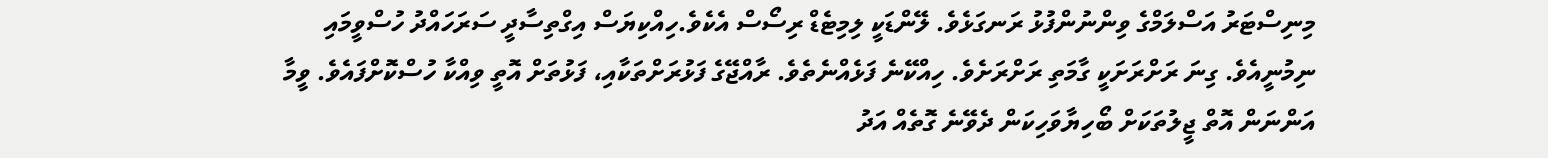މިނިސްޓަރު އަސްލަމްގެ ވިންނުންފުޅު ރަނގަޅެވެ. ލޭންޑަކީ ލިމިޓެޑް ރިސޯސް އެކެވެ.ހިއްކިޔަސް އިގްތިސާދީ ސަރަހައްދު ހުސްވީމައި ނިމުނީއެވެ. ގިނަ ރަށްރަށަކީ ގާމަތި ރަށްރަށެވެ. ހިއްކޭނެ ފަޅެއްނެތެވެ. ރާއްޖޭގެ ފަޅުރަށްތަކާއި، ފަޅުތަށް އޮތީ ވިއްކާ ހުސްކޮށްފައެވެ. ވީމާ އަންނަން އޮތް ޖީލުތަކަށް ބޯހިޔާވަހިކަން ދެވޭނެ ގޮތެއް އަދު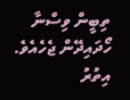ތިބީން ވިސްނާ ހޯދައިދޭން ޖެހެއެވެ.
އިތުރު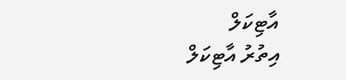އާޓިކަލް
އިތުރު އާޓިކަލް